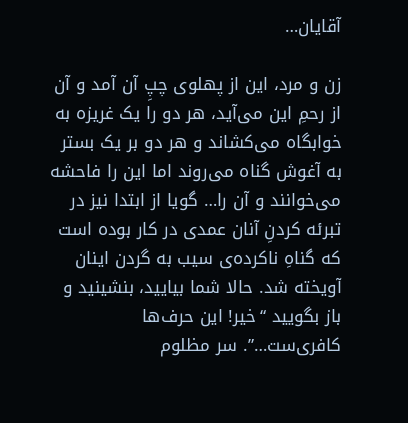آقایان…

زن و مرد، این از پهلوی چپِ آن آمد و آن از رحمِ این می‌آید، هر دو را یک غریزه به خوابگاه می‌کشاند و هر دو بر یک بستر به آغوش گناه می‌روند اما این را فاحشه می‌خوانند و آن را… گویا از ابتدا نیز در تبرئه کردنِ آنان عمدی در کار بوده است که گناهِ ناکرده‌ی سیب به گردن اینان آویخته شد. حالا شما بیایید، بنشینید و باز بگویید “خیر! این حرف‌ها کافری‌ست…”. سر مظلوم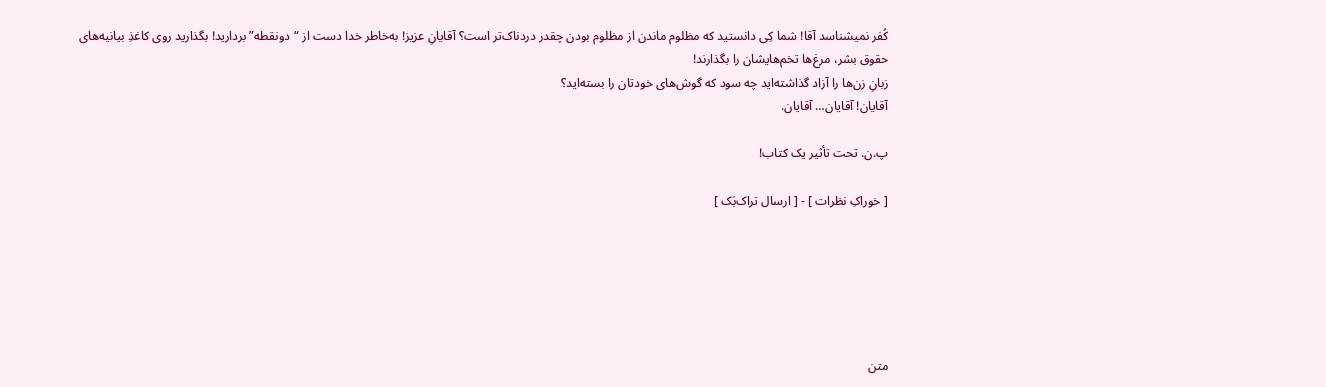کُفر نمیشناسد آقا! شما کِی دانستید که مظلوم ماندن از مظلوم بودن چقدر دردناک‌تر است؟ آقایانِ عزیز! به‌خاطر خدا دست از “دونقطه” بردارید! بگذارید روی کاغذِ بیانیه‌های حقوق بشر، مرغ‌ها تخم‌هایشان را بگذارند!
زبانِ زن‌ها را آزاد گذاشته‌اید چه سود که گوش‌های خودتان را بسته‌اید؟
آقایان! آقایان… آقایان.

پ.ن. تحت تأثیر یک کتاب!

[ خوراکِ نظرات ] - [ ارسال تراک‌بَک ]






متن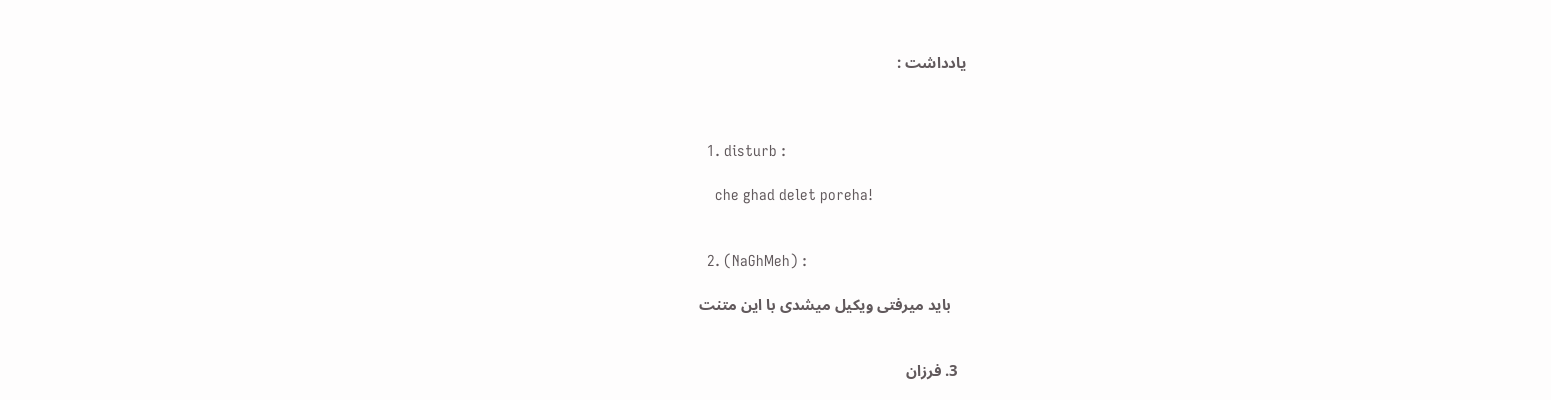یادداشت :



  1. disturb :

    che ghad delet poreha!


  2. (NaGhMeh) :

    باید میرفتی ویکیل میشدی با این متنت


  3. فرزان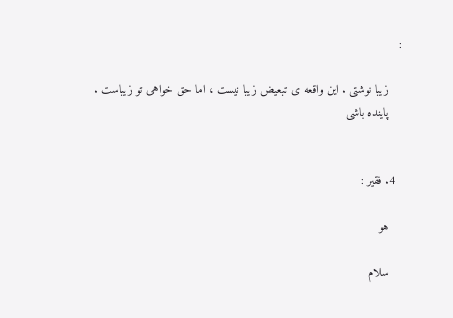:

    زیبا نوشتی . این واقعه ی تبعیض زیبا نیست ، اما حق خواهی تو زیباست .
    پاینده باشی


  4. فقیر :

    هو

    سلام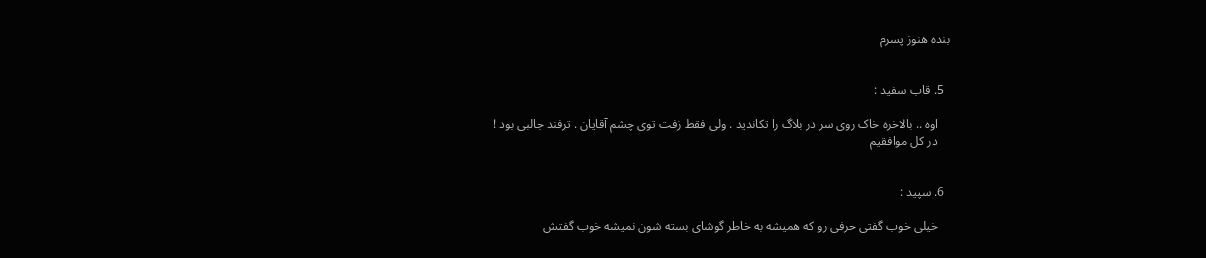بنده هنوز پسرم


  5. قاب سفید :

    اوه .. بالاخره خاک روی سر در بلاگ را تکاندید . ولی فقط زفت توی چشم آقایان . ترفند جالبی بود !
    در کل موافقیم


  6. سپید :

    خیلی خوب گفتی حرفی رو که همیشه به خاطر گوشای بسته شون نمیشه خوب گفتش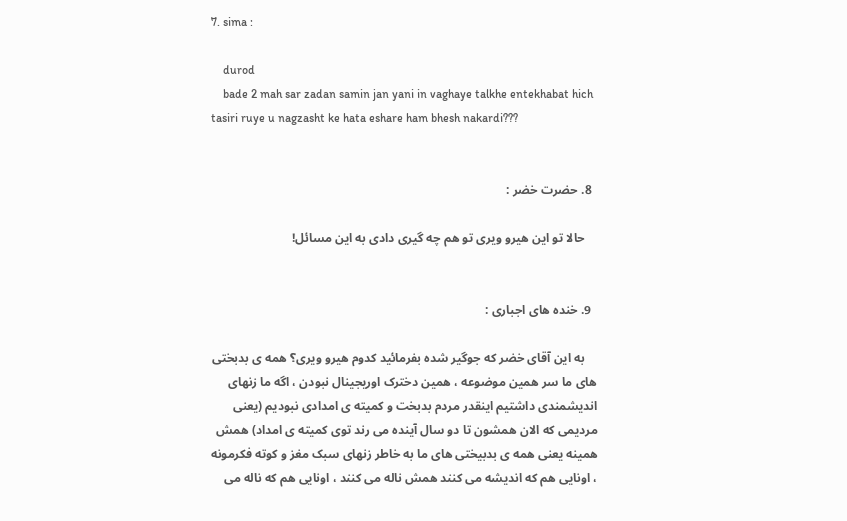7. sima :

    durod
    bade 2 mah sar zadan samin jan yani in vaghaye talkhe entekhabat hich tasiri ruye u nagzasht ke hata eshare ham bhesh nakardi???


  8. حضرت خضر :

    حالا تو این هیرو ویری تو هم چه گیری دادی به این مسائل!


  9. خنده های اجباری :

    به این آقای خضر که جوگیر شده بفرمائید کدوم هیرو ویری؟ همه ی بدبختی های ما سر همین موضوعه ، همین دخترک اوریجینال نبودن ، اگه ما زنهای اندیشمندی داشتیم اینقدر مردم بدبخت و کمیته ی امدادی نبودیم (یعنی مردیمی که الان همشون تا دو سال آینده می رند توی کمیته ی امداد) همش همینه یعنی همه ی بدبیختی های ما به خاطر زنهای سبک مغز و کوته فکرمونه ، اونایی هم که اندیشه می کنند همش ناله می کنند ، اونایی هم که ناله می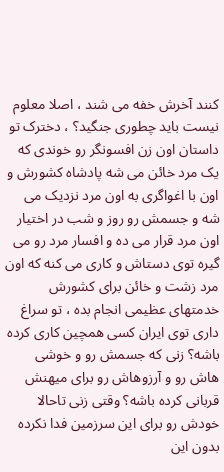کنند آخرش خفه می شند ، اصلا معلوم نیست باید چطوری جنگید؟ ، دخترک تو داستان اون زن افسونگر رو خوندی که یک مرد خائن می شه پادشاه کشورش و اون با اغواگری به اون مرد نزدیک می شه و جسمش رو روز و شب در اختیار اون مرد قرار می ده و افسار مرد رو می گیره توی دستاش و کاری می کنه که اون مرد زشت و خائن برای کشورش خدمتهای عظیمی انجام بده ، تو سراغ داری توی ایران کسی همچین کاری کرده باشه؟ زنی که جسمش رو و خوشی هاش رو و آرزوهاش رو برای میهنش قربانی کرده باشه؟ وقتی زنی تاحالا خودش رو برای این سرزمین فدا نکرده بدون این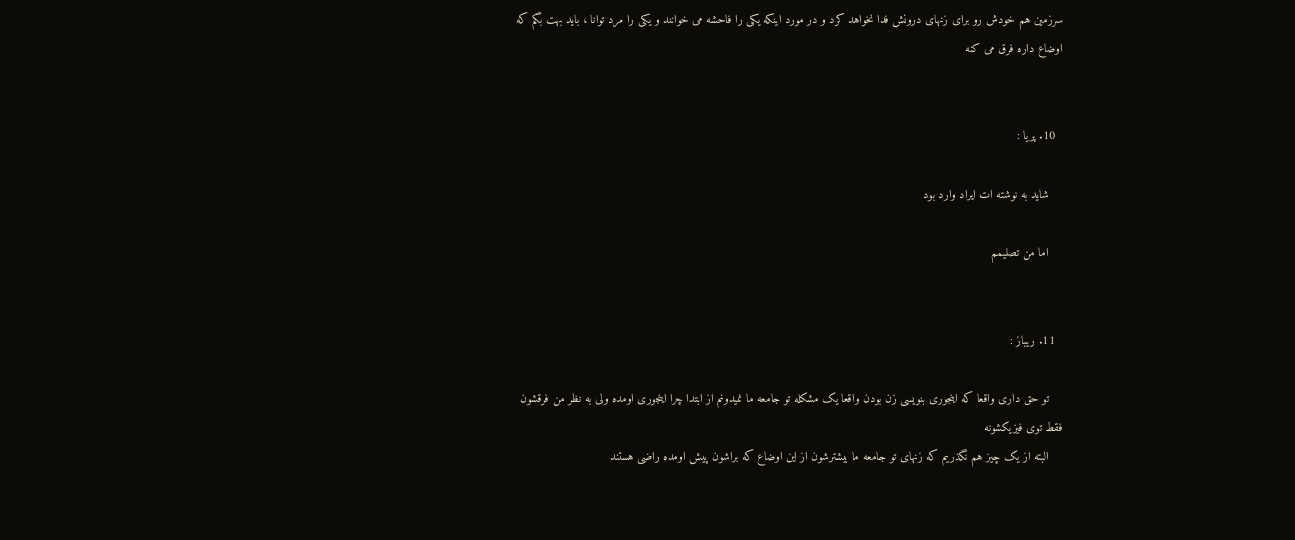سرزمین هم خودش رو برای زنهای درونش فدا نخواهد کرد و در مورد اینکه یکی را فاحشه می خوانند و یکی را مرد توانا ، باید بهت بگم که اوضاع داره فرق می کنه


  10. پریا :

    شاید به نوشته ات ایراد وارد بود

    اما من تصلیمم


  11. ریباز :

    تو حق داری واقعا که اینجوری بنویسی زن بودن واقعا یک مشکله تو جامعه ما نمیدونم از ابتدا چرا اینجوری اومده ولی به نظر من فرقشون فقط توی فیزیکشونه
    البته از یک چیز هم نگذریم که زنهای تو جامعه ما بیشترشون از این اوضاع که براشون پیش اومده راضی هستند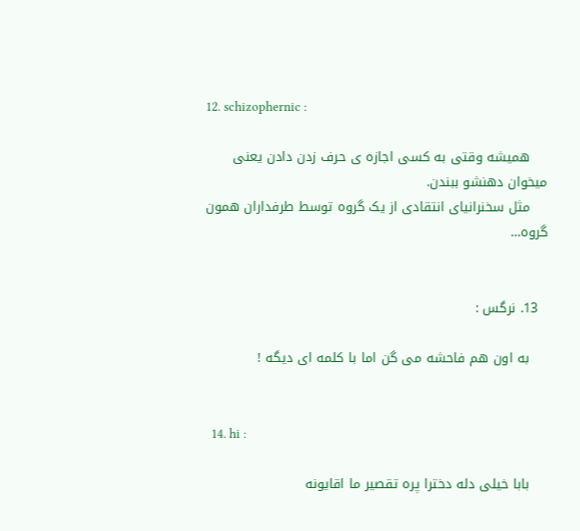12. schizophernic :

    همیشه وقتی به کسی اجازه ی حرف زدن دادن یعنی میخوان دهنشو ببندن.
    مثل سخنرانیای انتقادی از یک گروه توسط طرفداران همون گروه…


  13. نرگس :

    به اون هم فاحشه می گن اما با کلمه ای دیگه !


  14. hi :

    بابا خیلی دله دخترا پره تقصیر ما اقایونه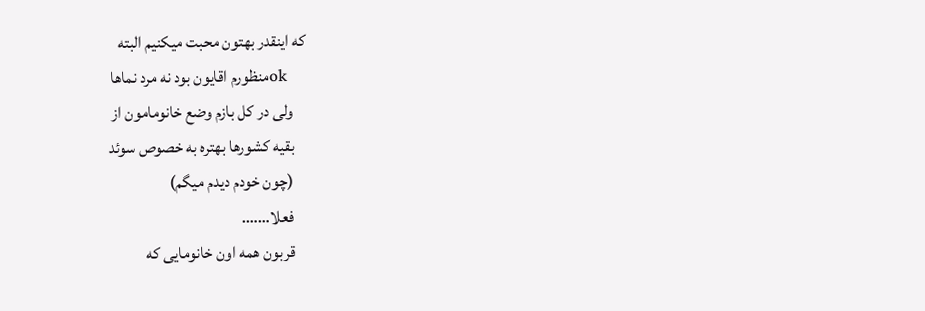که اینقدر بهتون محبت میکنیم البته
    okمنظورم اقایون بود نه مرد نماها
    ولی در کل بازم وضع خانومامون از
    بقیه کشورها بهتره به خصوص سوئد
    (چون خودم دیدم میگم)
    فعلا…….
    قربون همه اون خانومایی که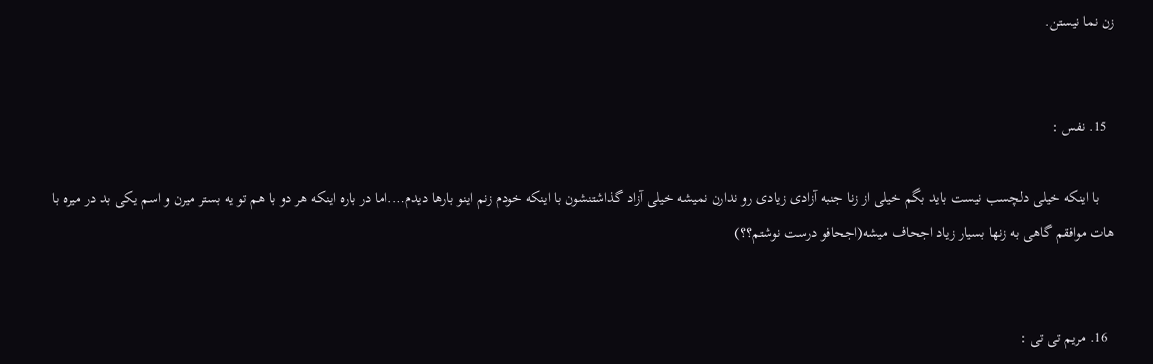زن نما نیستن.


  15. نفس :

    با اینکه خیلی دلچسب نیست باید بگم خیلی از زنا جنبه آزادی زیادی رو ندارن نمیشه خیلی آزاد گذاشتنشون با اینکه خودم زنم اینو بارها دیدم….اما در باره اینکه هر دو با هم تو یه بستر میرن و اسم یکی بد در میره با هات موافقم گاهی به زنها بسیار زیاد اجحاف میشه(اجحافو درست نوشتم؟؟)


  16. مریم تی تی :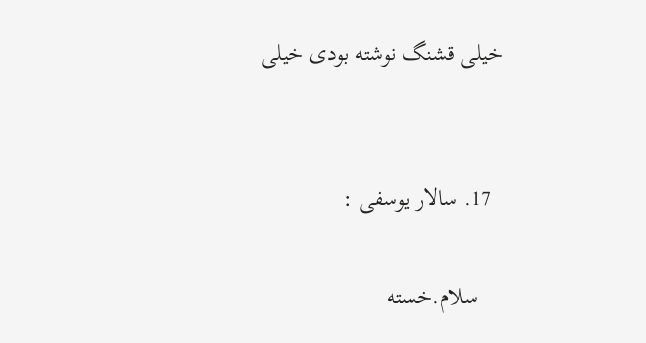خیلی قشنگ نوشته بودی خیلی


  17. سالار یوسفی :

    سلام.خسته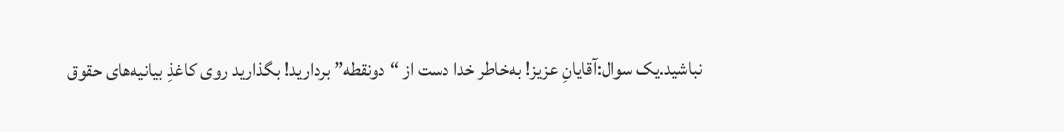نباشید.یک سوال:آقایانِ عزیز! به‌خاطر خدا دست از “دونقطه” بردارید! بگذارید روی کاغذِ بیانیه‌های حقوق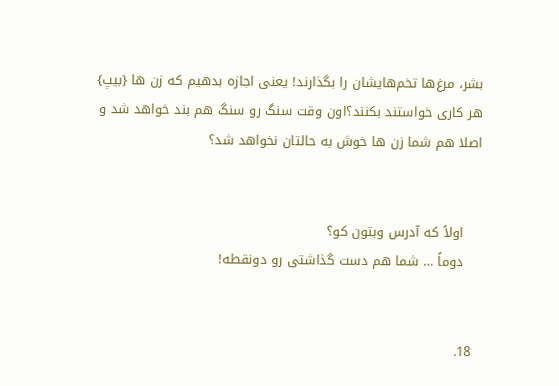بشر، مرغ‌ها تخم‌هایشان را بگذارند! یعنی اجازه بدهیم که زن ها {بیپ} هر کاری خواستند بکنند؟اون وقت سنگ رو سنگ هم بند خواهد شد و اصلا هم شما زن ها خوش به حالتان نخواهد شد؟


    اولاً که آدرس وبتون کو؟
    دوماً … شما هم دست گذاشتی رو دونقطه!


  18.